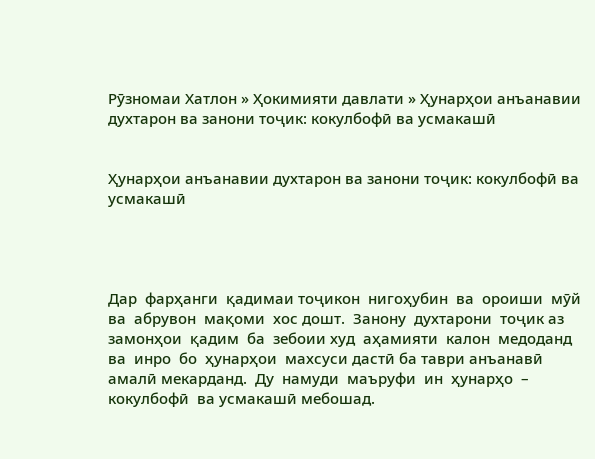Рӯзномаи Хатлон » Ҳокимияти давлати » Ҳунарҳои анъанавии духтарон ва занони тоҷик: кокулбофӣ ва усмакашӣ


Ҳунарҳои анъанавии духтарон ва занони тоҷик: кокулбофӣ ва усмакашӣ




Дар  фарҳанги  қадимаи тоҷикон  нигоҳубин  ва  ороиши  мӯй  ва  абрувон  мақоми  хос дошт.  Занону  духтарони  тоҷик аз  замонҳои  қадим  ба  зебоии худ  аҳамияти  калон  медоданд ва  инро  бо  ҳунарҳои  махсуси дастӣ ба таври анъанавӣ амалӣ мекарданд.  Ду  намуди  маъруфи  ин  ҳунарҳо  –  кокулбофӣ  ва усмакашӣ мебошад.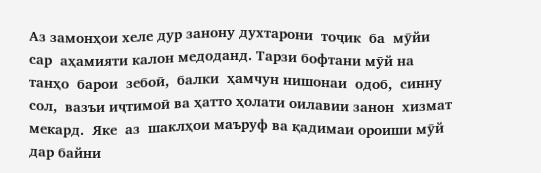Аз замонҳои хеле дур занону духтарони  тоҷик  ба  мӯйи  сар  аҳамияти калон медоданд. Тарзи бофтани мӯй на  танҳо  барои  зебоӣ,  балки  ҳамчун нишонаи  одоб,  синну  сол,  вазъи иҷтимоӣ ва ҳатто ҳолати оилавии занон  хизмат  мекард.  Яке  аз  шаклҳои маъруф ва қадимаи ороиши мӯй дар байни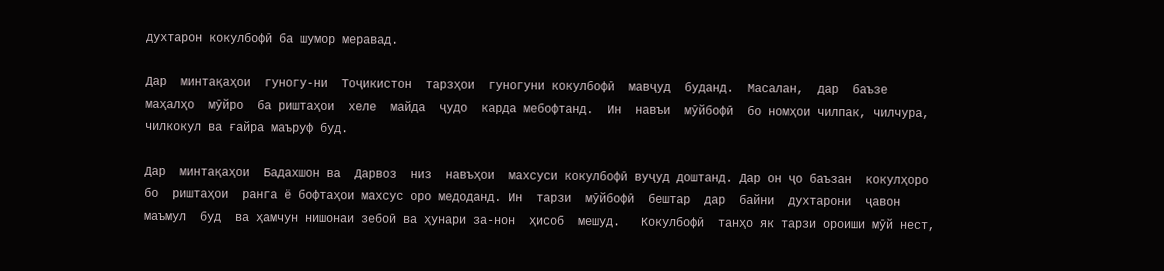духтарон кокулбофӣ ба шумор меравад.

Дар  минтақаҳои  гуногу-ни  Тоҷикистон  тарзҳои  гуногуни кокулбофӣ  мавҷуд  буданд.  Масалан,  дар  баъзе  маҳалҳо  мӯйро  ба риштаҳои  хеле  майда  ҷудо  карда мебофтанд.  Ин  навъи  мӯйбофӣ  бо номҳои чилпак, чилчура, чилкокул ва ғайра маъруф буд.

Дар  минтақаҳои  Бадахшон ва  Дарвоз  низ  навъҳои  махсуси кокулбофӣ вуҷуд доштанд. Дар он ҷо баъзан  кокулҳоро  бо  риштаҳои  ранга ё бофтаҳои махсус оро медоданд. Ин  тарзи  мӯйбофӣ  бештар  дар  байни  духтарони  ҷавон  маъмул  буд  ва ҳамчун нишонаи зебоӣ ва ҳунари за-нон  ҳисоб  мешуд.   Кокулбофӣ  танҳо як тарзи ороиши мӯй нест,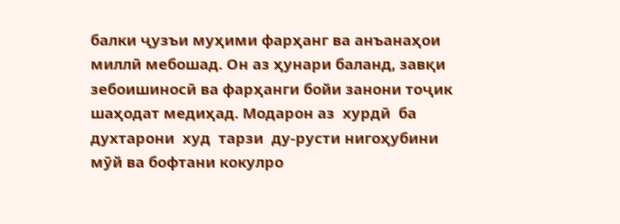балки ҷузъи муҳими фарҳанг ва анъанаҳои миллӣ мебошад. Он аз ҳунари баланд, завқи зебоишиносӣ ва фарҳанги бойи занони тоҷик шаҳодат медиҳад. Модарон аз  хурдӣ  ба  духтарони  худ  тарзи  ду-русти нигоҳубини мӯй ва бофтани кокулро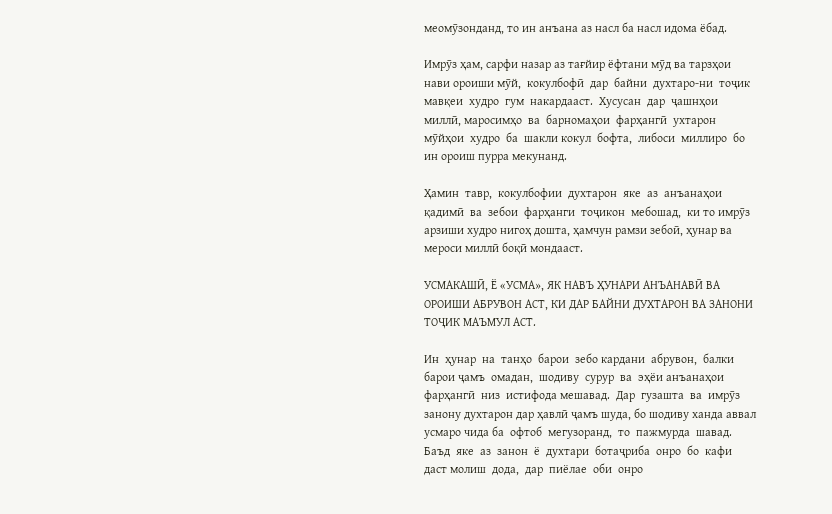меомӯзонданд, то ин анъана аз насл ба насл идома ёбад.

Имрӯз ҳам, сарфи назар аз тағйир ёфтани мӯд ва тарзҳои нави ороиши мӯй,  кокулбофӣ  дар  байни  духтаро-ни  тоҷик  мавқеи  худро  гум  накардааст.  Хусусан  дар  ҷашнҳои  миллӣ, маросимҳо  ва  барномаҳои  фарҳангӣ  ухтарон  мӯйҳои  худро  ба  шакли кокул  бофта,  либоси  миллиро  бо  ин ороиш пурра мекунанд.

Ҳамин  тавр,  кокулбофии  духтарон  яке  аз  анъанаҳои  қадимӣ  ва  зебои  фарҳанги  тоҷикон  мебошад,  ки то имрӯз арзиши худро нигоҳ дошта, ҳамчун рамзи зебоӣ, ҳунар ва мероси миллӣ боқӣ мондааст.

УСМАКАШӢ, Ё «УСМА», ЯК НАВЪ ҲУНАРИ АНЪАНАВӢ ВА ОРОИШИ АБРУВОН АСТ, КИ ДАР БАЙНИ ДУХТАРОН ВА ЗАНОНИ ТОҶИК МАЪМУЛ АСТ.

Ин  ҳунар  на  танҳо  барои  зебо кардани  абрувон,  балки  барои ҷамъ  омадан,  шодиву  сурур  ва  эҳёи анъанаҳои  фарҳангӣ  низ  истифода мешавад.  Дар  гузашта  ва  имрӯз  занону духтарон дар ҳавлӣ ҷамъ шуда, бо шодиву ханда аввал усмаро чида ба  офтоб  мегузоранд,  то  пажмурда  шавад.  Баъд  яке  аз  занон  ё  духтари  ботаҷриба  онро  бо  кафи  даст молиш  дода,  дар  пиёлае  оби  онро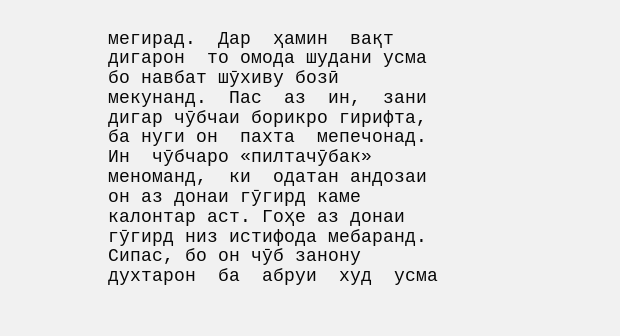мегирад.  Дар  ҳамин  вақт  дигарон  то омода шудани усма бо навбат шӯхиву бозӣ  мекунанд.  Пас  аз  ин,  зани  дигар чӯбчаи борикро гирифта, ба нуги он  пахта  мепечонад.  Ин  чӯбчаро «пилтачӯбак»  меноманд,  ки  одатан андозаи он аз донаи гӯгирд каме калонтар аст. Гоҳе аз донаи гӯгирд низ истифода мебаранд. Сипас, бо он чӯб занону  духтарон  ба  абруи  худ  усма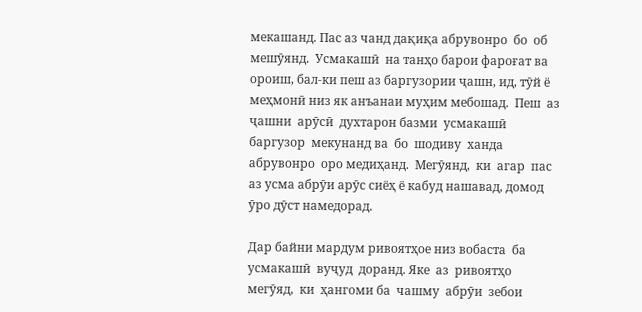мекашанд. Пас аз чанд дақиқа абрувонро  бо  об  мешӯянд.  Усмакашӣ  на танҳо барои фароғат ва ороиш, бал-ки пеш аз баргузории ҷашн, ид, тӯй ё меҳмонӣ низ як анъанаи муҳим мебошад.  Пеш  аз  ҷашни  арӯсӣ  духтарон базми  усмакашӣ  баргузор  мекунанд ва  бо  шодиву  ханда  абрувонро  оро медиҳанд.  Мегӯянд,  ки  агар  пас  аз усма абрӯи арӯс сиёҳ ё кабуд нашавад, домод ӯро дӯст намедорад.

Дар байни мардум ривоятҳое низ вобаста  ба  усмакашӣ  вуҷуд  доранд. Яке  аз  ривоятҳо  мегӯяд,  ки  ҳангоми ба  чашму  абрӯи  зебои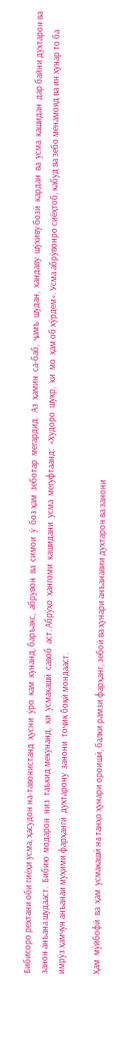Бибисоро рехтани оби гиёҳи усма, ҳасудон на-тавонистанд  ҳусни  ӯро  кам  кунанд, баръакс,  абрувон  ва  симои  ӯ  боз ҳам  зеботар  мегардид.  Аз  ҳамин  са-баб,  ҷамъ  шудан,  хандаву  шӯхиву бозӣ  кардан  ва  усма  кашидан  дар байни духтарон ва занон анъана шудааст.  Бибию  модарон  низ  таъкид мекунанд,  ки  усмакашӣ  савоб  аст. Абрӯҳо  ҳангоми  кашидани  усма  мегуфтаанд:  «Худоро  шукр,  ки  мо  ҳам об хӯрдем». Усма абрӯвонро сиёҳтоб, кабуд ва зебо менамояд ва ин ҳунар то ба имрӯз ҳамчун анъанаи муҳими фарҳангӣ  духтарону  занони  тоҷик боқӣ мондааст.

Ҳам  мӯйбофӣ  ва  ҳам  усмакашӣ на танҳо ҳунари ороишӣ, балки рамзи фарҳанг, зебоӣ ва ҳунари анъанавии духтарон ва занони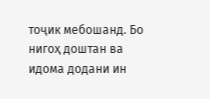тоҷик мебошанд. Бо нигоҳ доштан ва идома додани ин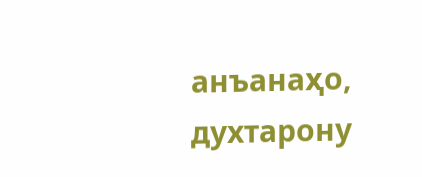анъанаҳо,  духтарону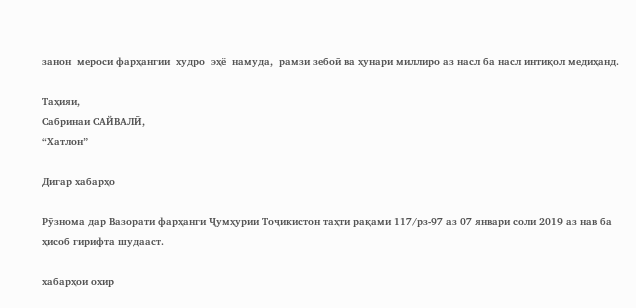занон  мероси фарҳангии  худро  эҳё  намуда,  рамзи зебоӣ ва ҳунари миллиро аз насл ба насл интиқол медиҳанд.

Таҳияи,
Сабринаи САЙВАЛӢ,
“Хатлон”

Дигар хабарҳо

Рӯзнома дар Вазорати фарҳанги Ҷумҳурии Тоҷикистон таҳти рақами 117/рз-97 аз 07 январи соли 2019 аз нав ба ҳисоб гирифта шудааст.

хабарҳои охир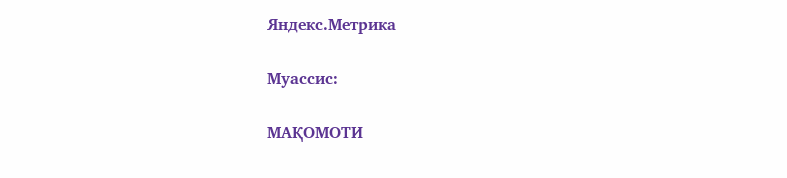Яндекс.Метрика

Муассис:

МАҚОМОТИ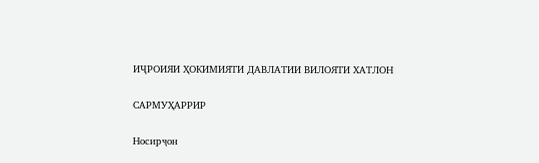ИҶРОИЯИ ҲОКИМИЯТИ ДАВЛАТИИ ВИЛОЯТИ ХАТЛОН

САРМУҲАРРИР

Носирҷон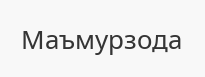Маъмурзода